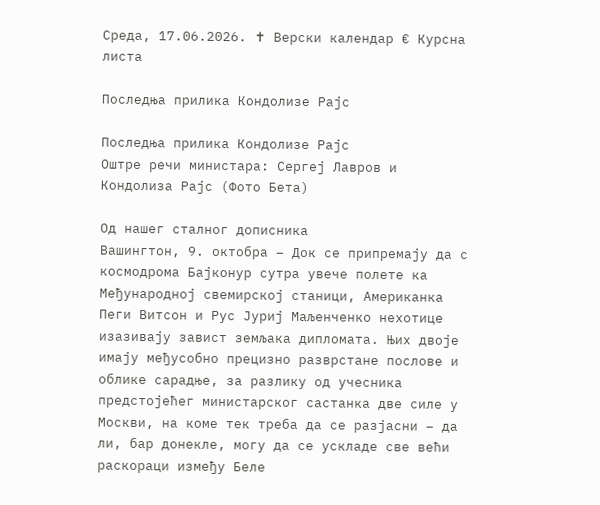Среда, 17.06.2026. ✝ Верски календар € Курсна листа

Последња прилика Кондолизе Рајс

Последња прилика Кондолизе Рајс
Оштре речи министара: Сергеј Лавров и Кондолизa Рајс (Фото Бета)

Од нашег сталног дописника
Вашингтон, 9. октобра – Док се припремају да с космодрома Бајконур сутра увече полете ка Међународној свемирској станици, Американка Пеги Витсон и Рус Јуриј Маљенченко нехотице изазивају завист земљака дипломата. Њих двоје имају међусобно прецизно разврстане послове и облике сарадње, за разлику од учесника предстојећег министарског састанка две силе у Москви, на коме тек треба да се разјасни – да ли, бар донекле, могу да се ускладе све већи раскораци између Беле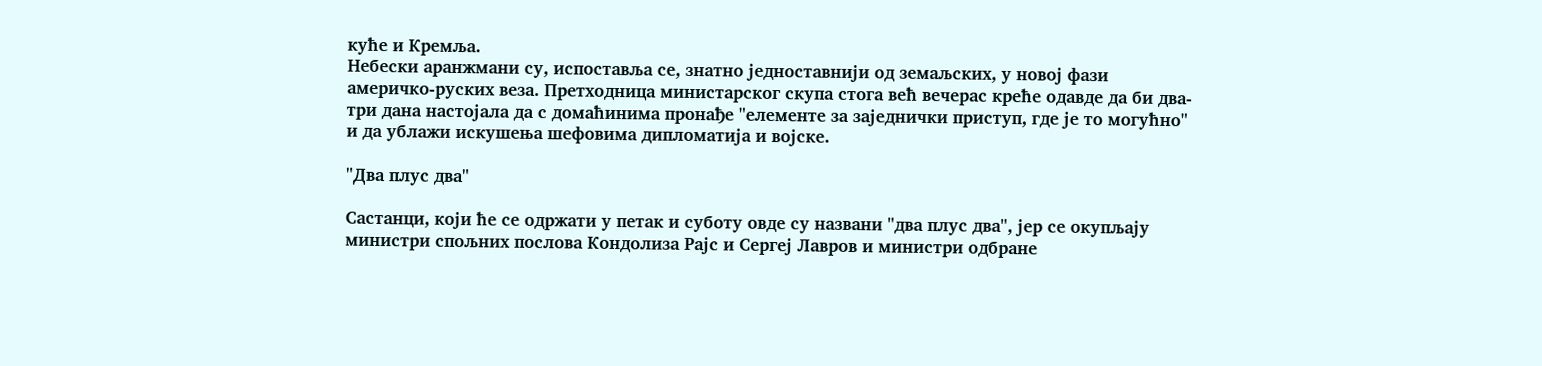куће и Кремља.
Небески аранжмани су, испоставља се, знатно једноставнији од земаљских, у новој фази америчко-руских веза. Претходница министарског скупа стога већ вечерас креће одавде да би два-три дана настојала да с домаћинима пронађе "елементе за заједнички приступ, где је то могућно" и да ублажи искушења шефовима дипломатија и војске.

"Два плус два"

Састанци, који ће се одржати у петак и суботу овде су названи "два плус два", јер се окупљају министри спољних послова Кондолиза Рајс и Сергеј Лавров и министри одбране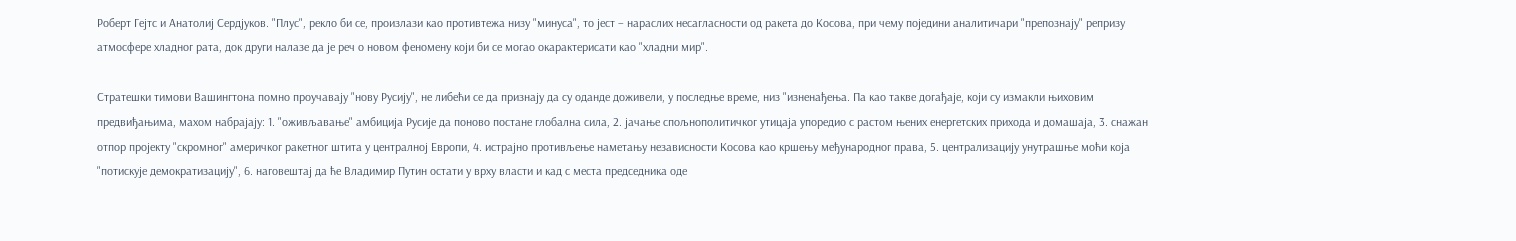Роберт Гејтс и Анатолиј Сердјуков. "Плус", рекло би се, произлази као противтежа низу "минуса", то јест – нараслих несагласности од ракета до Косова, при чему поједини аналитичари "препознају" репризу атмосфере хладног рата, док други налазе да је реч о новом феномену који би се могао окарактерисати као "хладни мир".

Стратешки тимови Вашингтона помно проучавају "нову Русију", не либећи се да признају да су оданде доживели, у последње време, низ "изненађења. Па као такве догађаје, који су измакли њиховим предвиђањима, махом набрајају: 1. "оживљавање" амбиција Русије да поново постане глобална сила, 2. јачање спољнополитичког утицаја упоредио с растом њених енергетских прихода и домашаја, 3. снажан отпор пројекту "скромног" америчког ракетног штита у централној Европи, 4. истрајно противљење наметању независности Косова као кршењу међународног права, 5. централизацију унутрашње моћи која "потискује демократизацију", 6. наговештај да ће Владимир Путин остати у врху власти и кад с места председника оде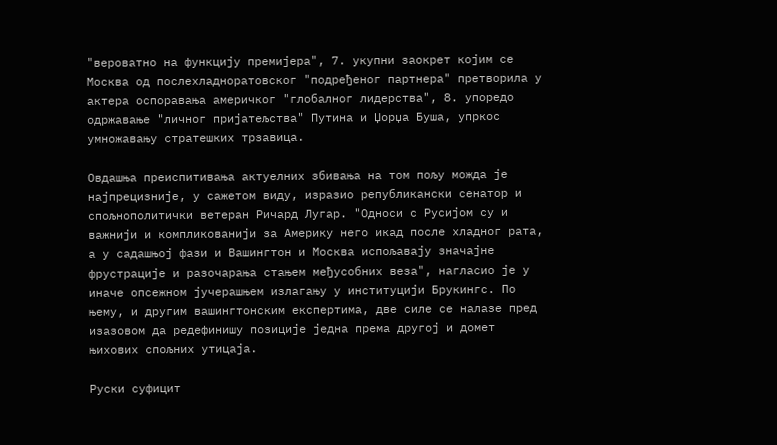"вероватно на функцију премијера", 7. укупни заокрет којим се Москва од послехладноратовског "подређеног партнера" претворила у актера оспоравања америчког "глобалног лидерства", 8. упоредо одржавање "личног пријатељства" Путина и Џорџа Буша, упркос умножавању стратешких трзавица.

Овдашња преиспитивања актуелних збивања на том пољу можда је најпрецизније, у сажетом виду, изразио републикански сенатор и спољнополитички ветеран Ричард Лугар. "Односи с Русијом су и важнији и компликованији за Америку него икад после хладног рата, а у садашњој фази и Вашингтон и Москва испољавају значајне фрустрације и разочарања стањем међусобних веза", нагласио је у иначе опсежном јучерашњем излагању у институцији Брукингс. По њему, и другим вашингтонским експертима, две силе се налазе пред изазовом да редефинишу позиције једна према другој и домет њихових спољних утицаја.

Руски суфицит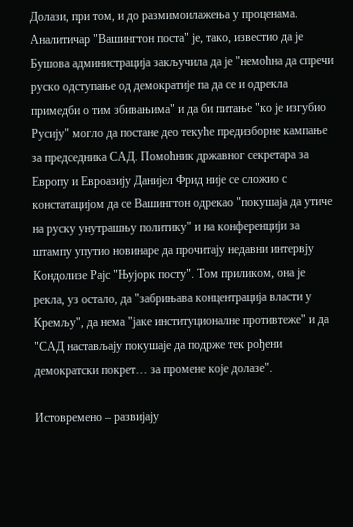Долази, при том, и до размимоилажења у проценама. Аналитичар "Вашингтон поста" је, тако, известио да је Бушова администрација закључила да је "немоћна да спречи руско одступање од демократије па да се и одрекла примедби о тим збивањима" и да би питање "ко је изгубио Русију" могло да постане део текуће предизборне кампање за председника САД. Помоћник државног секретара за Европу и Евроазију Данијел Фрид није се сложио с констатацијом да се Вашингтон одрекао "покушаја да утиче на руску унутрашњу политику" и на конференцији за штампу упутио новинаре да прочитају недавни интервју Кондолизе Рајс "Њујорк посту". Том приликом, она је рекла, уз остало, да "забрињава концентрација власти у Кремљу", да нема "јаке институционалне противтеже" и да "САД настављају покушаје да подрже тек рођени демократски покрет… за промене које долазе".

Истовремено – развијају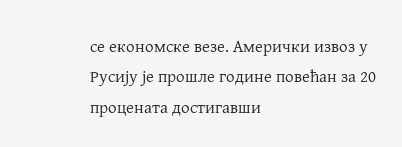се економске везе. Амерички извоз у Русију је прошле године повећан за 20 процената достигавши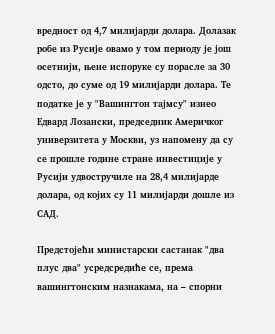вредност од 4,7 милијарди долара. Долазак робе из Русије овамо у том периоду је још осетнији, њене испоруке су порасле за 30 одсто, до суме од 19 милијарди долара. Те податке је у "Вашингтон тајмсу" изнео Едвард Лозански, председник Америчког универзитета у Москви, уз напомену да су се прошле године стране инвестиције у Русији удвостручиле на 28,4 милијарде долара, од којих су 11 милијарди дошле из САД.

Предстојећи министарски састанак "два плус два" усредсредиће се, према вашингтонским назнакама, на – спорни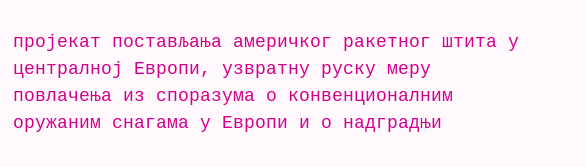пројекат постављања америчког ракетног штита у централној Европи, узвратну руску меру повлачења из споразума о конвенционалним оружаним снагама у Европи и о надградњи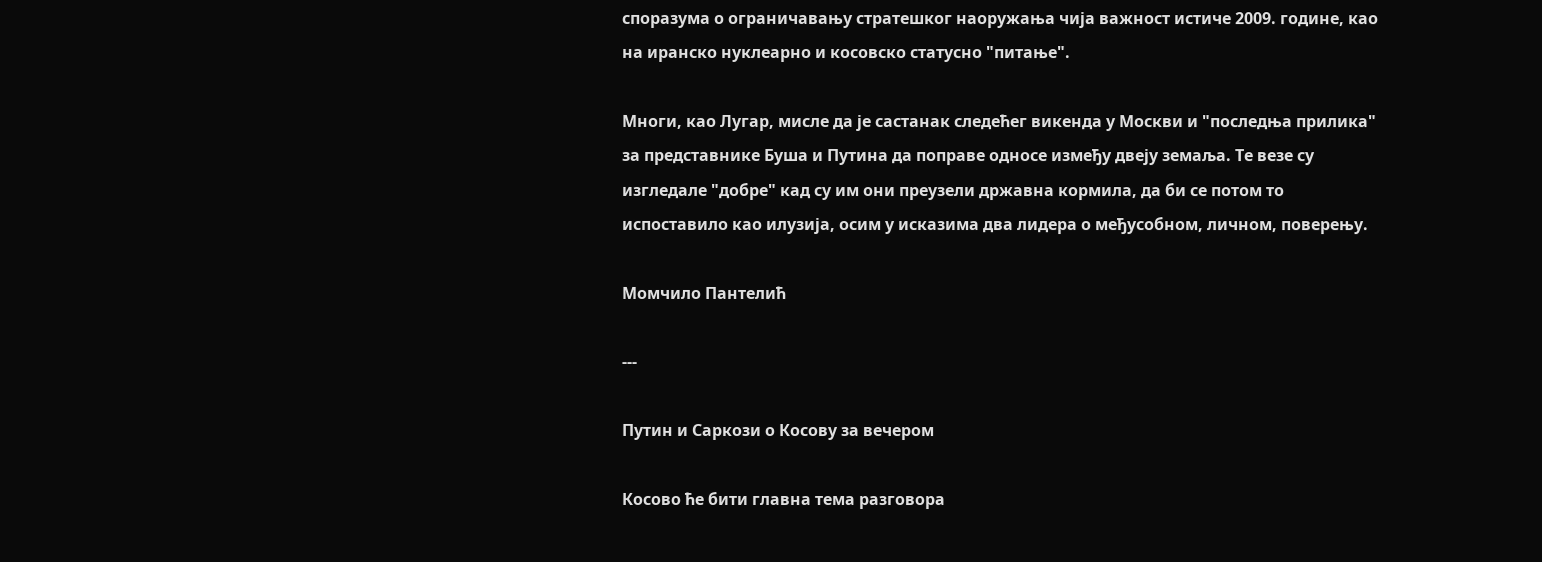споразума о ограничавању стратешког наоружања чија важност истиче 2009. године, као на иранско нуклеарно и косовско статусно "питање".

Многи, као Лугар, мисле да је састанак следећег викенда у Москви и "последња прилика" за представнике Буша и Путина да поправе односе између двеју земаља. Те везе су изгледале "добре" кад су им они преузели државна кормила, да би се потом то испоставило као илузија, осим у исказима два лидера о међусобном, личном, поверењу.

Момчило Пантелић

---

Путин и Саркози о Косову за вечером

Косово ће бити главна тема разговора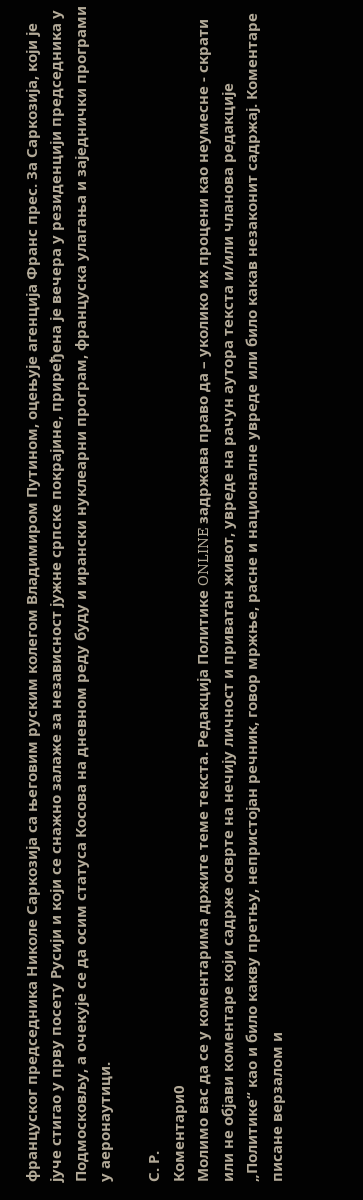француског председника Николе Саркозија са његовим руским колегом Владимиром Путином, оцењује агенција Франс прес. За Саркозија, који је јуче стигао у прву посету Русији и који се снажно залаже за независност јужне српске покрајине, приређена је вечера у резиденцији председника у Подмосковљу, а очекује се да осим статуса Косова на дневном реду буду и ирански нуклеарни програм, француска улагања и заједнички програми у аеронаутици.

С. Р.
Коментари0
Молимо вас да се у коментарима држите теме текста. Редакција Политике ONLINE задржава право да – уколико их процени као неумесне - скрати или не објави коментаре који садрже осврте на нечију личност и приватан живот, увреде на рачун аутора текста и/или чланова редакције „Политике“ као и било какву претњу, непристојан речник, говор мржње, расне и националне увреде или било какав незаконит садржај. Коментаре писане верзалом и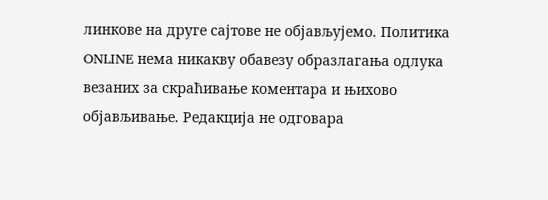линкове на друге сајтове не објављујемо. Политика ONLINE нема никакву обавезу образлагања одлука везаних за скраћивање коментара и њихово објављивање. Редакција не одговара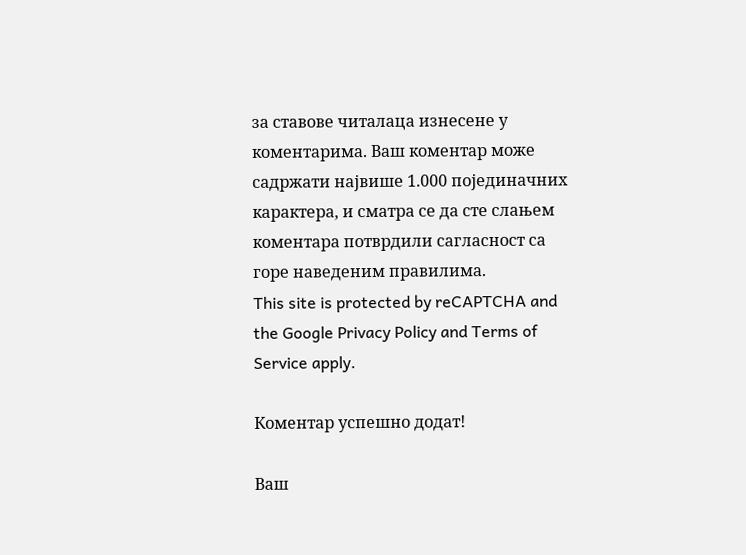за ставове читалаца изнесене у коментарима. Ваш коментар може садржати највише 1.000 појединачних карактера, и сматра се да сте слањем коментара потврдили сагласност са горе наведеним правилима.
This site is protected by reCAPTCHA and the Google Privacy Policy and Terms of Service apply.

Комeнтар успeшно додат!

Ваш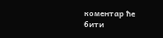комeнтар ћe бити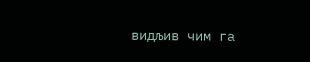видљив чим га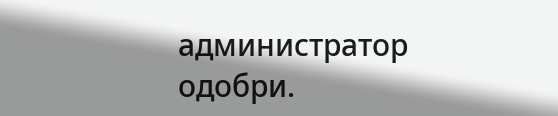администратор одобри.